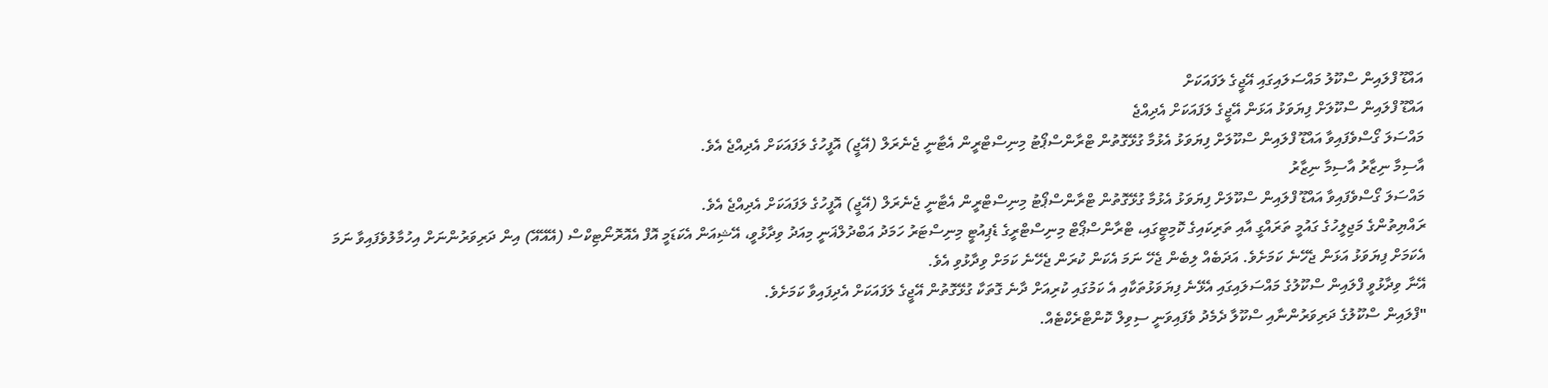އައްޑޫ ފްލައިން ސްކޫލު މައްސަލައިގައި އޭޖީގެ ލަފައަކަށް
އައްޑޫ ފްލައިން ސްކޫލަށް ފިޔަވަޅު އަޅަން އޭޖީގެ ލަފައަކަށް އެދިއްޖެ
މައްސަލަ ގޯސްވެފައިވާ އައްޑޫ ފްލައިން ސްކޫލަށް ފިޔަވަޅު އެޅުމާ ގުޅޭގޮތުން ޓްރާންސްޕޯޓު މިނިސްޓްރީން އެޓާނީ ޖެނެރަލް (އޭޖީ) އޮފީހުގެ ލަފައަކަށް އެދިއްޖެ އެވެ.
އާސިމާ ނިޒާރު އާސިމާ ނިޒާރު
މައްސަލަ ގޯސްވެފައިވާ އައްޑޫ ފްލައިން ސްކޫލަށް ފިޔަވަޅު އެޅުމާ ގުޅޭގޮތުން ޓްރާންސްޕޯޓު މިނިސްޓްރީން އެޓާނީ ޖެނެރަލް (އޭޖީ) އޮފީހުގެ ލަފައަކަށް އެދިއްޖެ އެވެ.
ރައްޔިތުންގެ މަޖިލީހުގެ ގައުމީ ތަރައްގީ އާއި ތަރިކައިގެ ކޮމިޓީގައި، ޓްރާންސްޕޯޓް މިނިސްޓްރީގެ ޑެޕިއުޓީ މިނިސްޓަރު ހަމަދު އަބްދުލްޣަނީ މިއަދު ވިދާޅުވީ، އޭޝިއަން އެކަޑަމީ އޮފް އެއޮރޮނޯޓިކްސް (އޭއޭއޭ) އިން ދަރިވަރުންނަށް އިހުމާލުވެފައިވާ ނަމަ އެކަމަށް ފިޔަވަޅު އަޅަން ޖެހޭނެ ކަމަށެވެ. އަދަބެއް ލިބެން ޖެހޭ ނަމަ އެކަން ކުރަން ޖެހޭނެ ކަމަށް ވިދާޅުވި އެވެ.
އޭނާ ވިދާޅުވީ ފްލައިން ސްކޫލުގެ މައްސަލައިގައި އެޅޭނެ ފިޔަވަޅުތަކާއި އެ ކަމުގައި ކުރިއަށް ދާނެ ގޮތަކާ ގުޅޭގޮތުން އޭޖީގެ ލަފައަކަށް އެދިފައިވާ ކަމަށެވެ.
"ފްލައިން ސްކޫލުގެ ދަރިވަރުންނާއި ސްކޫލާ ދެމެދު ވެފައިވަނީ ސިވިލް ކޮންޓްރެކްޓެއް.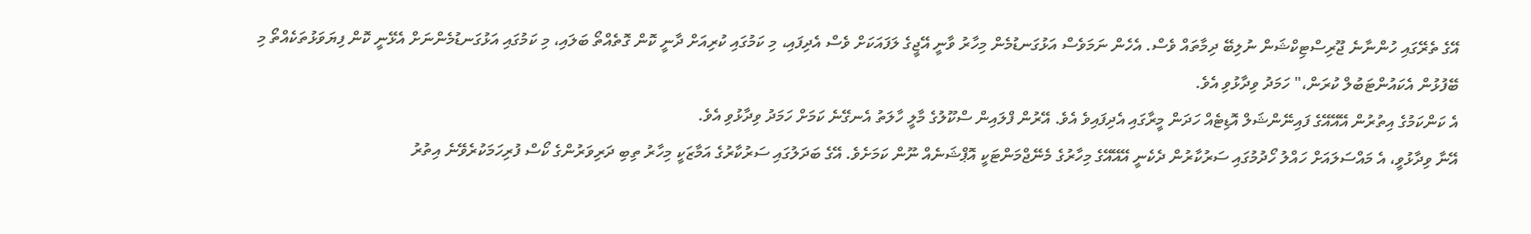އޭގެ ތެރޭގައި ހުންނާނެ ޖޫރިސްޓިކްޝަން ނުލިބޭ ދިމާތައް ވެސް. އެހެން ނަމަވެސް އަޅުގަނޑުމެން މިހާރު ވާނީ އޭޖީގެ ލަފައަކަށް ވެސް އެދިފައި، މި ކަމުގައި ކުރިއަށް ދާނީ ކޮން ގޮތެއްތޯ ބަލައި، މި ކަމުގައި އަޅުގަނޑުމެންނަށް އެޅޭނީ ކޮން ފިޔަވަޅުތަކެއްތޯ މި ބޭފުޅުން އެކައުންޓަބުލް ކުރަން،" ހަމަދު ވިދާޅުވި އެވެ.
އެ ކަންކަމުގެ އިތުރުން އޭއޭއޭގެ ފައިނޭންޝަލް އޮޑިޓެއް ހަދަން މީރާގައި އެދިފައިވެ އެވެ. އޭރުން ފްލައިން ސްކޫލުގެ މާލީ ހާލަތު އެނގޭނެ ކަމަށް ހަމަދު ވިދާޅުވި އެވެ.
އޭނާ ވިދާޅުވީ، އެ މައްސަލައަށް ހައްލު ހޯދުމުގައި ސަރުކާރުން ދެކެނީ އޭއޭއޭގެ މިހާރުގެ މެނޭޖްމަންޓަކީ އޮޕްޝަނެއް ނޫން ކަމަށެވެ. އޭގެ ބަދަލުގައި ސަރުކާރުގެ އަމާޒަކީ މިހާރު ތިބި ދަރިވަރުންގެ ކޯސް ފުރިހަމަކުރެވޭނެ އިތުރު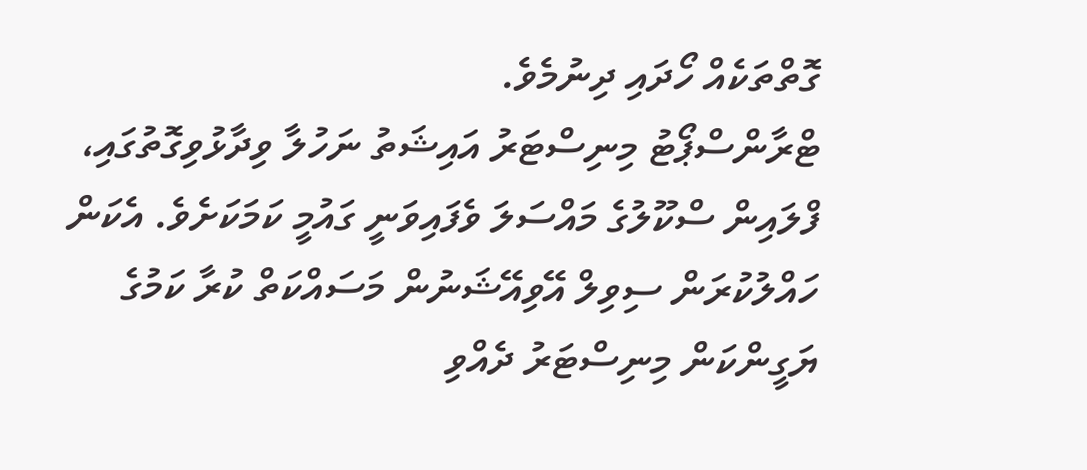ގޮތްތަކެއް ހޯދައި ދިނުމެވެ.
ޓްރާންސްޕޯޓު މިނިސްޓަރު އައިޝަތު ނަހުލާ ވިދާޅުވިގޮތުގައި، ފްލައިން ސްކޫލުގެ މައްސަލަ ވެފައިވަނީ ގައުމީ ކަމަކަށެވެ. އެކަން ހައްލުކުރަން ސިވިލް އޭވިއޭޝަނުން މަސައްކަތް ކުރާ ކަމުގެ ޔަގީންކަން މިނިސްޓަރު ދެއްވި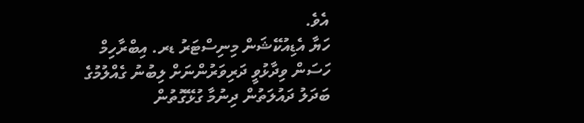އެވެ.
ހަޔާ އެޑިއުކޭޝަން މިނިސްޓަރު ޑރ. އިބްރާހިމް ހަސަން ވިދާޅުވީ ދަރިވަރުންނަށް ލިބުނު ގެއްލުމުގެ ބަދަލު ދައުލަތުން ދިނުމާ ގުޅޭގޮތުން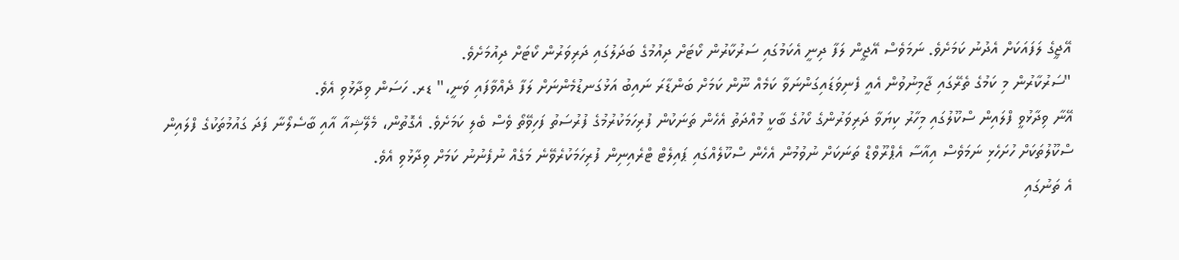އޭޖީގެ ލަފައަކަށް އެދުނު ކަމަށެވެ. ނަމަވެސް އޭޖީން ލަފާ ދިނީ އެކަމުގައި ސަރުކާރުން ކޯޓަށް ދިއުމުގެ ބަދަލުގައި ދަރިވަރުން ކޯޓަށް ދިއުމަށެވެ.
"ސަރުކާރުން މި ކަމުގެ ތެރޭގައި ޖާމިނުވުން އެއީ ފެނިވަޑައިގަންނަވާ ކަމެއް ނޫން ކަމަށް ބަންޑާރަ ނައިބު އަޅުގަނޑުމެންނަށް ލަފާ ދެއްވާފައި ވަނީ،" ޑރ. ހަސަން ވިދާޅުވި އެވެ.
އޭނާ ވިދާޅުވީ ފްލައިން ސްކޫލުގައި މިހާރު ކިޔަވާ ދަރިވަރުންގެ ކޯހުގެ ބާކީ މުއްދަތު އެހެން ތަނަކުން ފުރިހަމަކުރުމުގެ ފުރުސަތު ފަހިވޭތޯ ވެސް ބެލި ކަމަށެވެ. އެގޮތުން، މެލޭޝިއާ އާއި ބާސެލޯނާ ފަދަ ގައުމުތަކުގެ ފްލައިން ސްކޫލުތަކަށް ހުށަހެޅި ނަމަވެސް އިއާސާ އެޕްރޫވްޑް ތަނަކަށް ނުވުމުން އެހެން ސްކޫލެއްގައި ޕައިލެޓް ޓްރެއިނިން ފުރިހަމަކުރެވޭނެ މަގެއް ނުފެނުނު ކަމަށް ވިދާޅުވި އެވެ.
އެ ތަނުގައި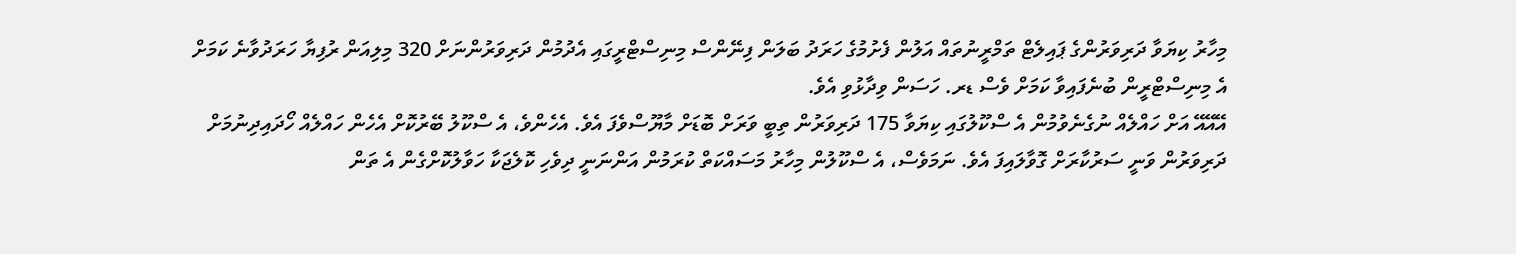މިހާރު ކިޔަވާ ދަރިވަރުންގެ ޕައިލެޓް ތަމްރީނުތައް އަލުން ފެށުމުގެ ހަރަދު ބަލަން ފިނޭންސް މިނިސްޓްރީގައި އެދުމުން ދަރިވަރުންނަށް 320 މިލިއަން ރުފިޔާ ހަރަދުވާނެ ކަމަށް އެ މިނިސްޓްރީން ބުނެފައިވާ ކަމަށް ވެސް ޑރ. ހަސަން ވިދާޅުވި އެވެ.
އޭއޭއޭ އަށް ހައްލެއް ނުގެނެވުމުން އެ ސްކޫލުގައި ކިޔަވާ 175 ދަރިވަރުން ތިބީ ވަރަށް ބޮޑަށް މާޔޫސްވެފަ އެވެ. އެހެންވެ، އެ ސްކޫލު ބޭރުކޮށް އެހެން ހައްލެއް ހޯދައިދިނުމަށް ދަރިވަރުން ވަނީ ސަރުކާރަށް ގޮވާލައިފަ އެވެ. ނަމަވެސް، އެ ސްކޫލުން މިހާރު މަސައްކަތް ކުރަމުން އަންނަނީ ދިވެހި ކޮލެޖަކާ ހަވާލުކޮށްގެން އެ ތަން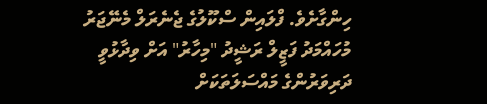ހިންގާށެވެ. ފްލައިން ސްކޫލުގެ ޖެނެރަލް މެނޭޖަރު މުހައްމަދު ފަޒީލް ރަޝީދު "މިހާރު" އަށް ވިދާޅުވީ ދަރިވަރުންގެ މައްސަލަތަކަށް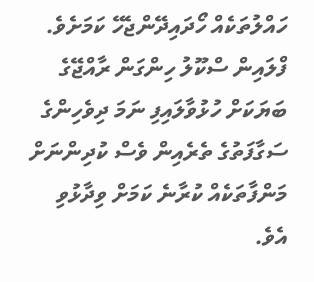ހައްލުތަކެއް ހޯދައިދޭންޖެހޭ ކަމަށެވެ. ފްލައިން ސްކޫލު ހިންގަން ރާއްޖޭގެ ބަޔަކަށް ހުޅުވާލައިފި ނަމަ ދިވެހިންގެ ސަގާފަތުގެ ތެރެއިން ވެސް ކުދިންނަށް މަންފާތަކެއް ކުރާނެ ކަމަށް ވިދާޅުވި އެވެ.